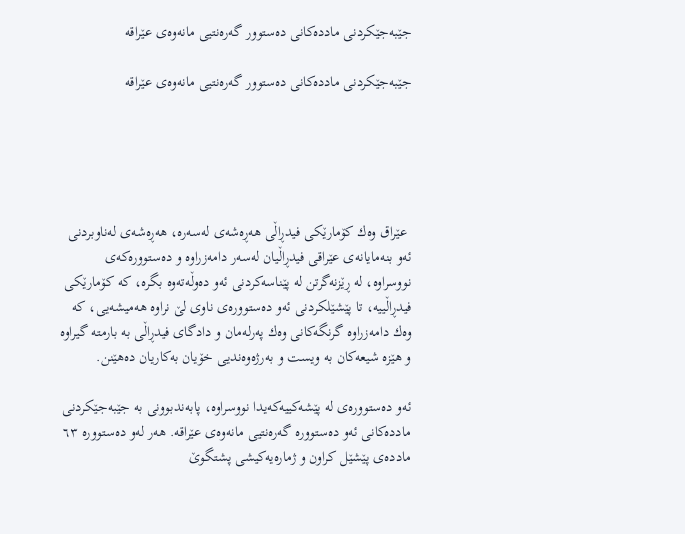جێبەجێكردنی ماددەكانی دەستوور گەرەنتیی مانەوەی عێراقە

جێبەجێكردنی ماددەكانی دەستوور گەرەنتیی مانەوەی عێراقە





 عێراق وەك كۆمارێكی فیدڕاڵی هەڕەشەی لەسەرە، هەڕەشەی لەناوبردنی ئەو بنەمایانەی عێراقی فیدڕاڵیان لەسەر دامەزراوە و دەستوورەكەی نووسراوە، لە ڕێزنەگرتن لە پێناسەكردنی ئەو دەوڵەتەوە بگرە، كە كۆمارێكی فیدڕاڵییە، تا پێشێلكردنی ئەو دەستوورەی ناوی لێ نراوە هەمیشەیی، كە وەك دامەزراوە گرنگەكانی وەك پەرلەمان و دادگای فیدڕاڵی بە بارمتە گیراوە و هێزە شیعەكان بە ویست و بەرژەوەندیی خۆیان بەكاریان دەهێنن.

ئەو دەستوورەی لە پێشەكییەكەیدا نووسراوە، پابەندبوونی بە جێبەجێكردنی ماددەكانی ئەو دەستوورە گەرەنتیی مانەوەی عێراقە. هەر لەو دەستوورە ٦٣ ماددەی پێشێل كراون و ژمارەیەكیشی پشتگوێ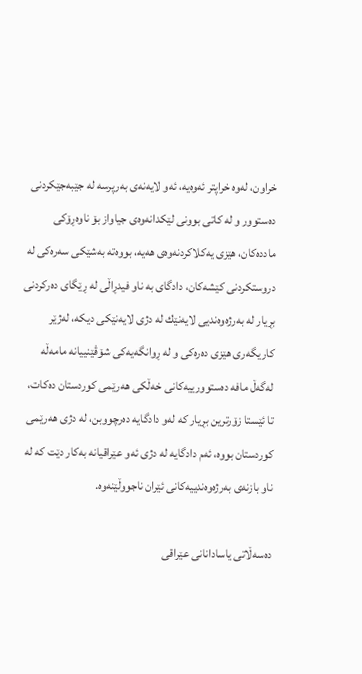خراون، لەوە خراپتر ئەوەیە، ئەو لایەنەی بەرپرسە لە جێبەجێكردنی دەستوور و لە كاتی بوونی لێكدانەوەی جیاواز بۆ ناوەڕۆكی ماددەكان، هێزی یەكلاكردنەوەی هەیە، بووەتە بەشێكی سەرەكی لە دروستكردنی كێشەكان، دادگای بە ناو فیدڕاڵی لە ڕێگای دەركردنی بڕیار لە بەرژەوەندیی لایەنێك لە دژی لایەنێكی دیكە، لەژێر كاریگەری هێزی دەرەكی و لە ڕوانگەیەكی شۆڤێنییانە مامەڵە لەگەڵ مافە دەستوورییەكانی خەڵكی هەرێمی كوردستان دەكات، تا ئێستا زۆرترین بڕیار كە لەو دادگایە دەرچووبن، لە دژی هەرێمی كوردستان بووە، ئەم دادگایە لە دژی ئەو عێراقیانە بەكار دێت كە لە ناو بازنەی بەرژەوەندییەكانی ئێران ناجووڵێنەوە.

دەسەڵاتی یاسادانانی عێراقی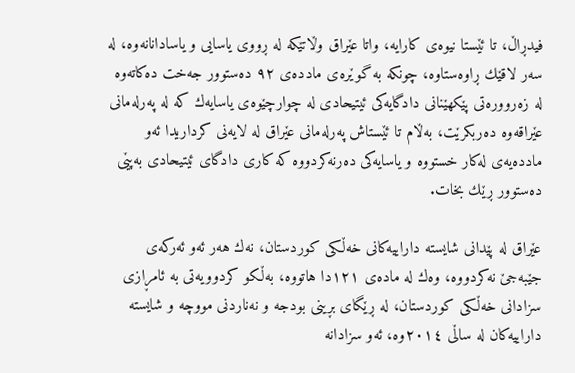فیدڕاڵ، تا ئێستا نیوەی كارایە، واتا عێراق وڵاتێكە لە ڕووی یاسایی و یاسادانانەوە، لە سەر لاقێك ڕاوەستاوە، چونكە بە گوێرەی ماددەی ٩٢ دەستوور جەخت دەكاتەوە لە زەروورەتی پێكهێنانی دادگایەكی ئیتیحادی لە چوارچێوەی یاسایەك كە لە پەرلەمانی عێراقەوە دەربكرێت، بەڵام تا ئێستاش پەرلەمانی عێراق لە لایەنی كرداریدا ئەو ماددەیەی لەكار خستووە و یاسایەكی دەرنەكردووە كە كاری دادگای ئیتیحادی بەپێی دەستوور ڕێك بخات.

عێراق لە پێدانی شایستە داراییەكانی خەڵكی كوردستان، نەك هەر ئەو ئەركەی جێبەجێ نەكردووە، وەك لە مادەی ١٢١دا هاتووە، بەڵكو كردوویەتی بە ئامڕازی سزادانی خەڵكی كوردستان، لە ڕێگای بڕینی بودجە و نەناردنی مووچە و شایستە داراییەكان لە ساڵی ٢٠١٤وە، ئەو سزادانە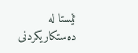ئێستا لە دەستكاریكردنی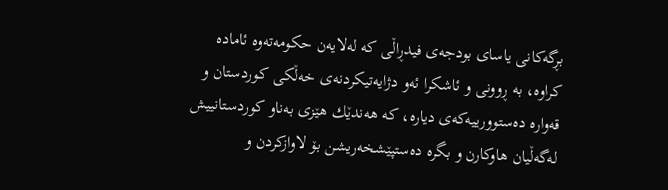بڕگەكانی یاسای بودجەی فیدڕاڵی كە لەلایەن حكومەتەوە ئامادە كراوە، بە ڕوونی و ئاشكرا ئەو دژایەتیكردنەی خەڵكی كوردستان و قەوارە دەستوورییەكەی دیارە، كە هەندێك هێزی بەناو كوردستانییش لەگەڵیان هاوكارن و بگرە دەستپێشخەریشن بۆ لاوازكردن و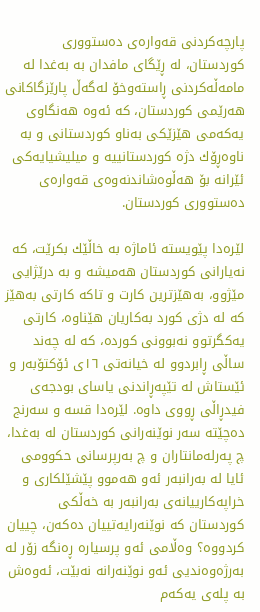پارچەكردنی قەوارەی دەستووری كوردستان، لە ڕێگای مافدان بە بەغدا لە مامەڵەكردنی ڕاستەوخۆ لەگەڵ پارێزگاكانی هەرێمی كوردستان، كە ئەوە هەنگاوی یەكەمی هێزێكی بەناو كوردستانی و بە ناوەڕۆك دژە كوردستانییە و میلیشیایەكی ئێرانە بۆ هەڵوەشاندنەوەی قەوارەی دەستووری كوردستان.

لێرەدا پێویستە ئاماژە بە خاڵێك بكرێت، كە نەیارانی كوردستان هەمیشە و بە درێژایی مێژوو، بەهێزترین كارت و تاكە كارتی بەهێز كە لە دژی كورد بەكاریان هێناوە، كارتی یەكگرتوو نەبوونی كوردە، كە لە چەند ساڵی ڕابردوو لە خیانەتی ١٦ی ئۆكتۆبەر و ئێستاش لە تێپەڕاندنی یاسای بودجەی فیدڕاڵی ڕووی داوە. لێرەدا قسە و سەرنج دەچێتە سەر نوێنەرانی كوردستان لە بەغدا، چ پەرلەمانتاران و چ بەرپرسانی حكوومی ئایا لە بەرانبەر ئەو هەموو پێشێلكاری و خراپەكارییانەی بەرانبەر بە خەڵكی كوردستان كە نوێنەرایەتییان دەكەن، چییان كردووە؟ وەڵامی ئەو پرسیارە ڕەنگە زۆر لە بەرژەوەندیی ئەو نوێنەرانە نەبێت، ئەوەش بە پلەی یەكەم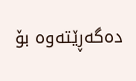دەگەڕێتەوە بۆ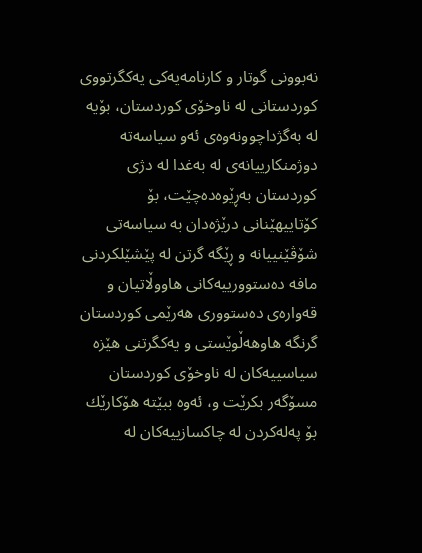نەبوونی گوتار و كارنامەیەكی یەكگرتووی كوردستانی لە ناوخۆی كوردستان، بۆیە لە بەگژداچوونەوەی ئەو سیاسەتە دوژمنكارییانەی لە بەغدا لە دژی كوردستان بەڕێوەدەچێت، بۆ كۆتاییهێنانی درێژەدان بە سیاسەتی شۆڤێنییانە و ڕێگە گرتن لە پێشێلكردنی مافە دەستوورییەكانی هاووڵاتیان و قەوارەی دەستووری هەرێمی كوردستان گرنگە هاوهەڵوێستی و یەكگرتنی هێزە سیاسییەكان لە ناوخۆی كوردستان مسۆگەر بكرێت و، ئەوە ببێتە هۆكارێك بۆ پەلەكردن لە چاكسازییەكان لە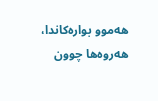هەموو بوارەكاندا، هەروەها چوون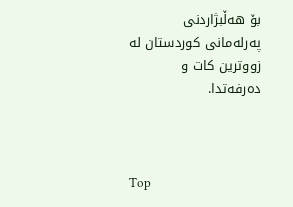بۆ هەڵبژاردنی پەرلەمانی كوردستان لە زووترین كات و دەرفەتدا.



Top